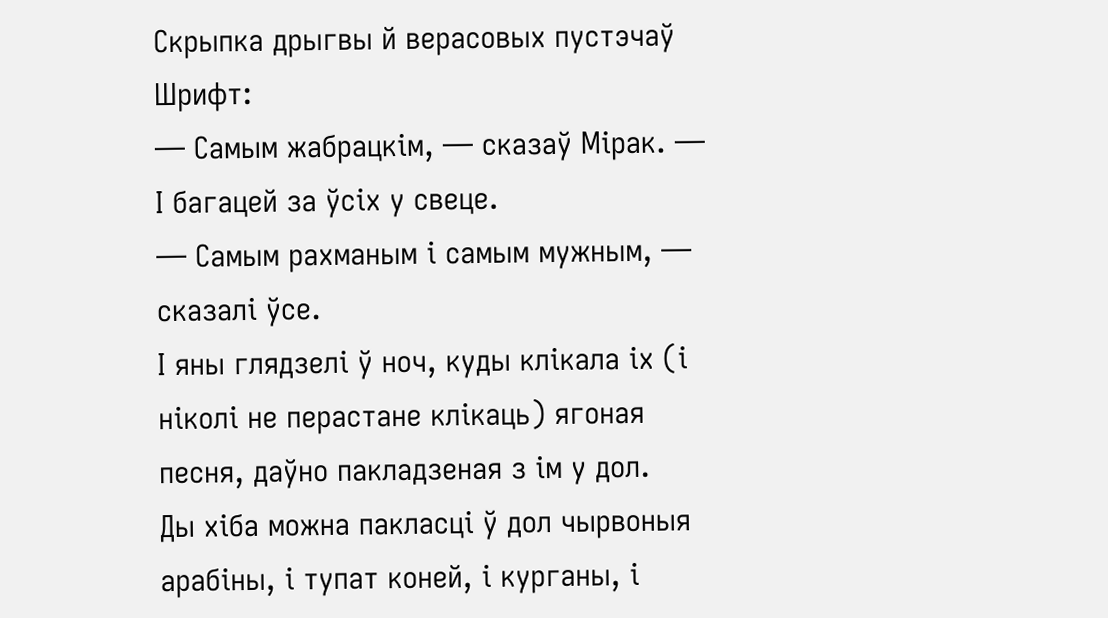Скрыпка дрыгвы й верасовых пустэчаў
Шрифт:
— Самым жабрацкім, — сказаў Мірак. — І багацей за ўсіх у свеце.
— Самым рахманым і самым мужным, — сказалі ўсе.
І яны глядзелі ў ноч, куды клікала іх (і ніколі не перастане клікаць) ягоная песня, даўно пакладзеная з ім у дол.
Ды хіба можна пакласці ў дол чырвоныя арабіны, і тупат коней, і курганы, і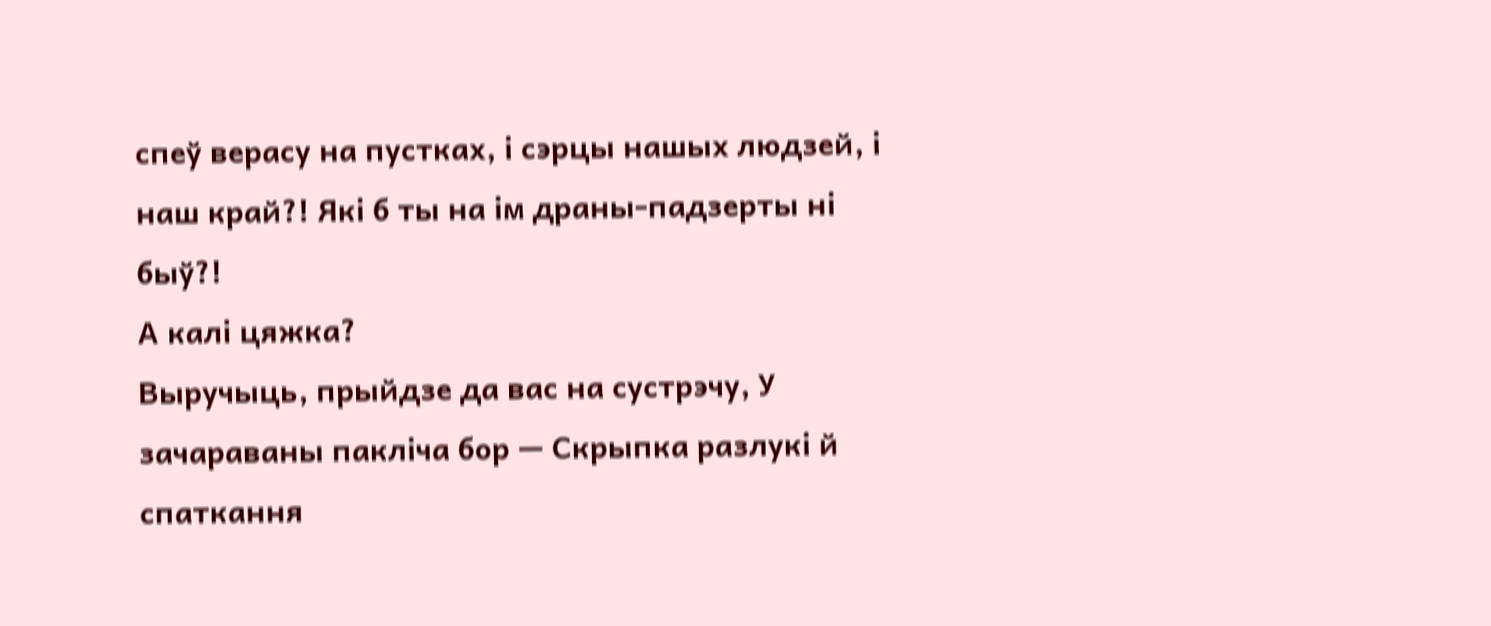спеў верасу на пустках, і сэрцы нашых людзей, і наш край?! Які б ты на ім драны-падзерты ні быў?!
А калі цяжка?
Выручыць, прыйдзе да вас на сустрэчу, У зачараваны пакліча бор — Скрыпка разлукі й спаткання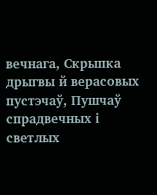вечнага, Скрыпка дрыгвы й верасовых пустэчаў, Пушчаў спрадвечных і светлых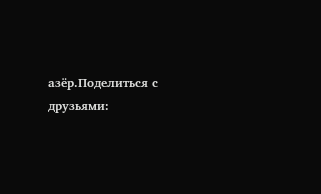азёр.Поделиться с друзьями: